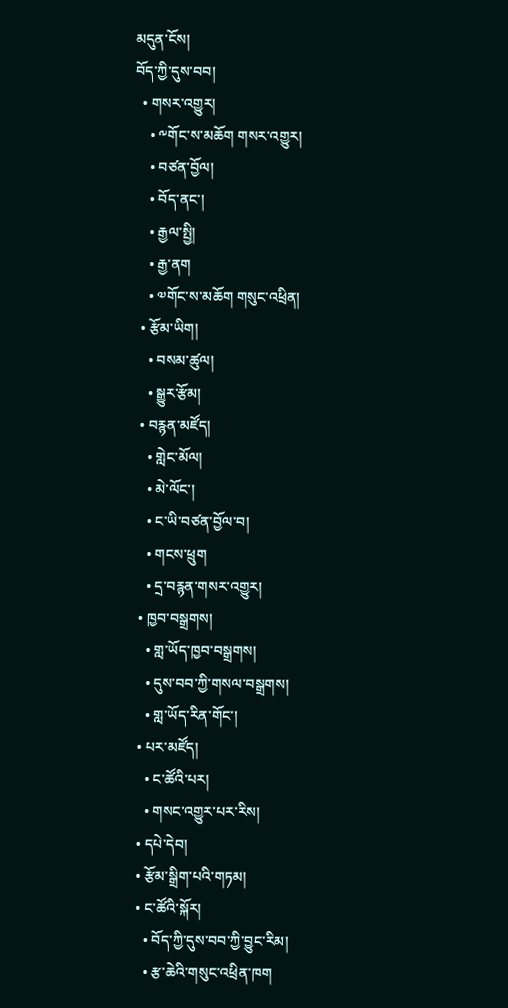མདུན་ངོས།
བོད་ཀྱི་དུས་བབ།
  • གསར་འགྱུར།
    • ༸གོང་ས་མཆོག གསར་འགྱུར།
    • བཙན་བྱོལ།
    • བོད་ནང་།
    • རྒྱལ་སྤྱི།
    • རྒྱ་ནག
    • ༧གོང་ས་མཆོག གསུང་འཕྲིན།
  • རྩོམ་ཡིག།
    • བསམ་ཚུལ།
    • སྒྱུར་རྩོམ།
  • བརྙན་མཛོད།
    • གླེང་མོལ།
    • མེ་ལོང་།
    • ང་ཡི་བཙན་བྱོལ་བ།
    • གངས་ཕྲུག
    • དྲ་བརྙན་གསར་འགྱུར།
  • ཁྱབ་བསྒྲགས།
    • གླ་ཡོད་ཁྱབ་བསྒྲགས།
    • དུས་བབ་ཀྱི་གསལ་བསྒྲགས།
    • གླ་ཡོད་རིན་གོང་།
  • པར་མཛོད།
    • ང་ཚོའི་པར།
    • གསང་འགྱུར་པར་རིས།
  • དཔེ་དེབ།
  • རྩོམ་སྒྲིག་པའི་གཏམ།
  • ང་ཚོའི་སྐོར།
    • བོད་ཀྱི་དུས་བབ་ཀྱི་བྱུང་རིམ།
    • རྩ་ཆེའི་གསུང་འཕྲིན་ཁག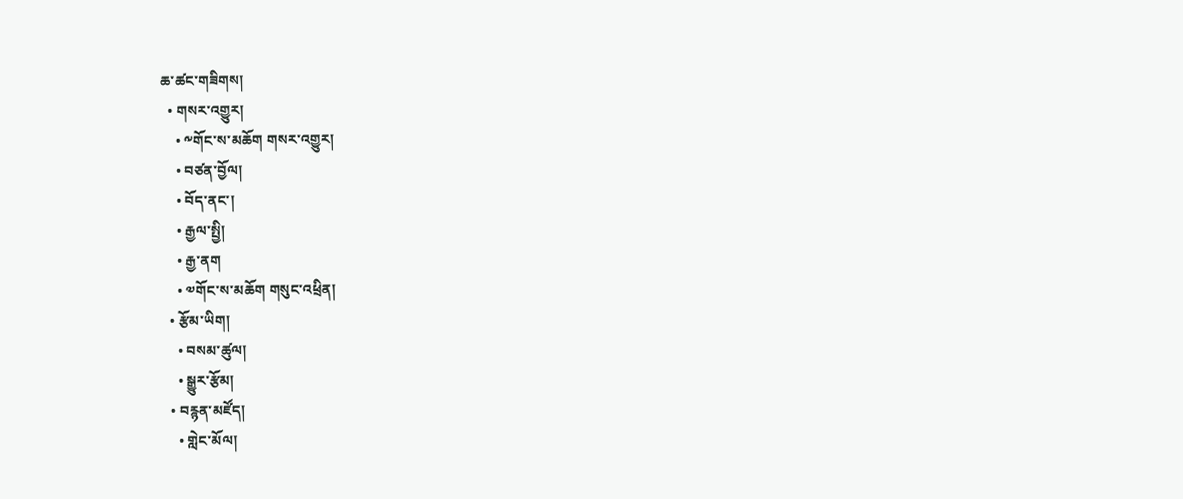ཆ་ཚང་གཟིགས།
  • གསར་འགྱུར།
    • ༸གོང་ས་མཆོག གསར་འགྱུར།
    • བཙན་བྱོལ།
    • བོད་ནང་།
    • རྒྱལ་སྤྱི།
    • རྒྱ་ནག
    • ༧གོང་ས་མཆོག གསུང་འཕྲིན།
  • རྩོམ་ཡིག།
    • བསམ་ཚུལ།
    • སྒྱུར་རྩོམ།
  • བརྙན་མཛོད།
    • གླེང་མོལ།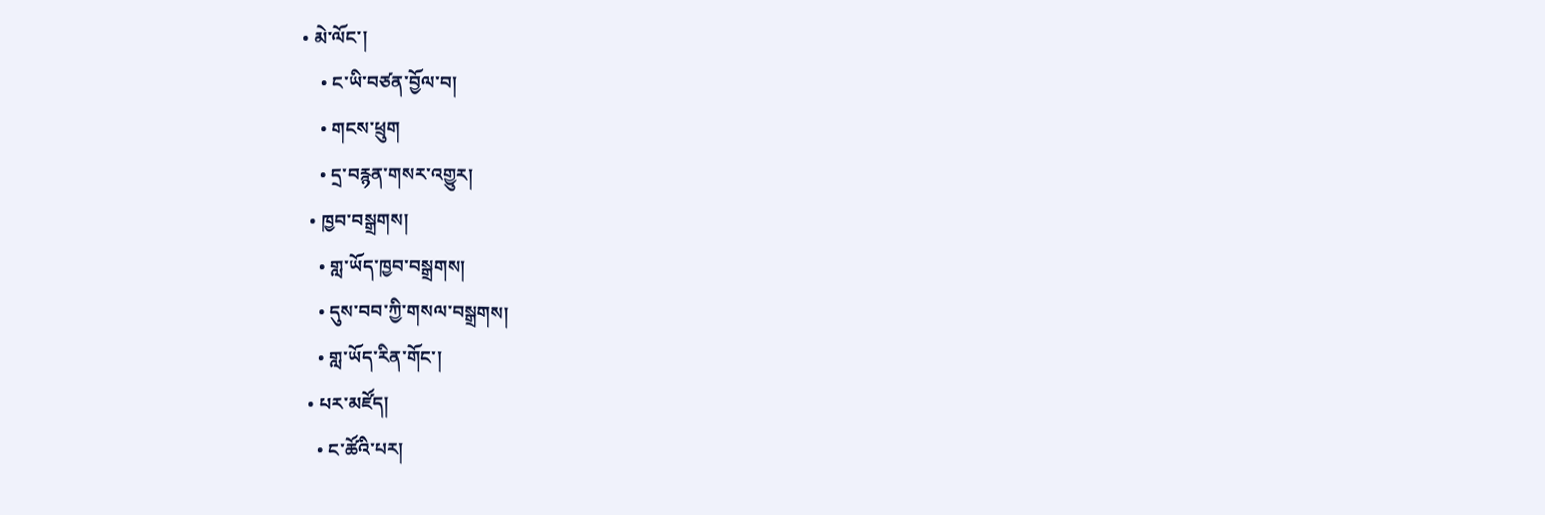• མེ་ལོང་།
    • ང་ཡི་བཙན་བྱོལ་བ།
    • གངས་ཕྲུག
    • དྲ་བརྙན་གསར་འགྱུར།
  • ཁྱབ་བསྒྲགས།
    • གླ་ཡོད་ཁྱབ་བསྒྲགས།
    • དུས་བབ་ཀྱི་གསལ་བསྒྲགས།
    • གླ་ཡོད་རིན་གོང་།
  • པར་མཛོད།
    • ང་ཚོའི་པར།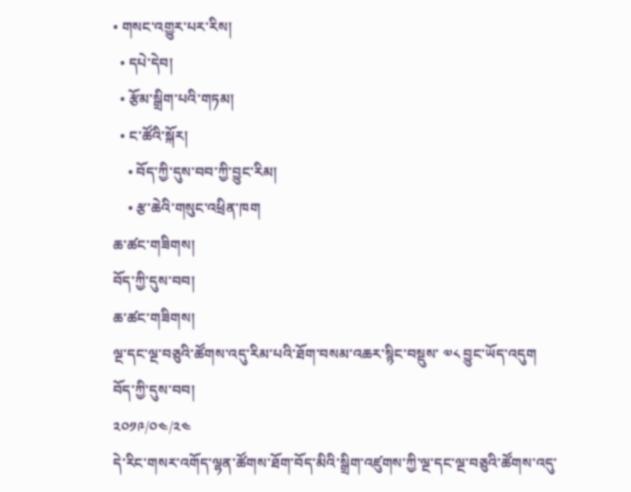• གསང་འགྱུར་པར་རིས།
  • དཔེ་དེབ།
  • རྩོམ་སྒྲིག་པའི་གཏམ།
  • ང་ཚོའི་སྐོར།
    • བོད་ཀྱི་དུས་བབ་ཀྱི་བྱུང་རིམ།
    • རྩ་ཆེའི་གསུང་འཕྲིན་ཁག
ཆ་ཚང་གཟིགས།
བོད་ཀྱི་དུས་བབ།
ཆ་ཚང་གཟིགས།
ལྔ་དང་ལྔ་བཅུའི་ཚོགས་འདུ་རིམ་པའི་ཐོག་བསམ་འཆར་སྙིང་བསྡུས་ ༧༨ བྱུང་ཡོད་འདུག
བོད་ཀྱི་དུས་བབ།
༢༠༡༩/༠༤/༢༤
དེ་རིང་གསར་འགོད་ལྷན་ཚོགས་ཐོག་བོད་མིའི་སྒྲིག་འཛུགས་ཀྱི་ལྔ་དང་ལྔ་བཅུའི་ཚོགས་འདུ་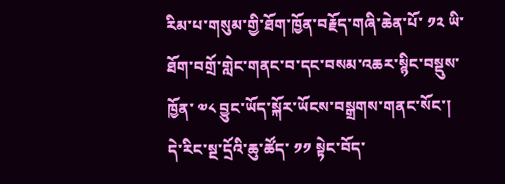རིམ་པ་གསུམ་གྱི་ཐོག་ཁྱོན་བརྗོད་གཞི་ཆེན་པོ་ ༡༢ ཡི་ཐོག་བགྲོ་གླེང་གནང་བ་དང་བསམ་འཆར་སྙིང་བསྡུས་ཁྱོན་ ༧༨ བྱུང་ཡོད་སྐོར་ཡོངས་བསྒྲགས་གནང་སོང་།
དེ་རིང་སྔ་དྲོའི་ཆུ་ཚོད་ ༡༡ སྟེང་བོད་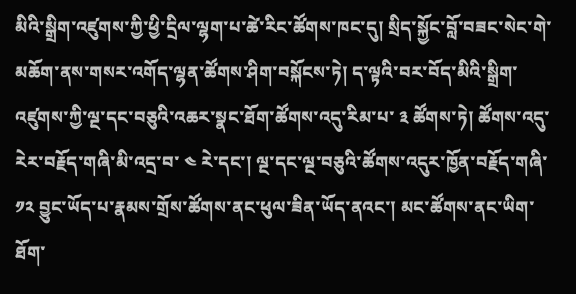མིའི་སྒྲིག་འཛུགས་ཀྱི་ཕྱི་དྲིལ་ལྷག་པ་ཚེ་རིང་ཚོགས་ཁང་དུ། སྲིད་སྐྱོང་བློ་བཟང་སེང་གེ་མཆོག་ནས་གསར་འགོད་ལྷན་ཚོགས་ཤིག་བསྐོངས་ཏེ། ད་ལྟའི་བར་བོད་མིའི་སྒྲིག་འཛུགས་ཀྱི་ལྔ་དང་བཅུའི་འཆར་སྣང་ཐོག་ཚོགས་འདུ་རིམ་པ་ ༣ ཚོགས་ཏེ། ཚོགས་འདུ་རེར་བརྗོད་གཞི་མི་འདྲ་བ་ ༤ རེ་དང་། ལྔ་དང་ལྔ་བཅུའི་ཚོགས་འདུར་ཁྱོན་བརྗོད་གཞི་ ༡༢ བྱུང་ཡོད་པ་རྣམས་གྲོས་ཚོགས་ནང་ཕུལ་ཟིན་ཡོད་ནའང་། མང་ཚོགས་ནང་ཡིག་ཐོག་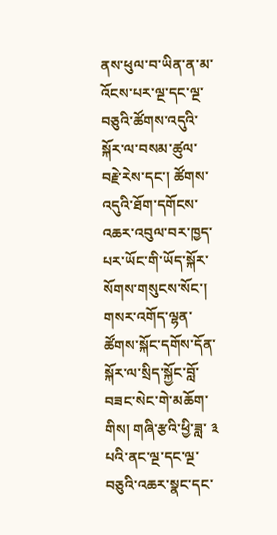ནས་ཕུལ་བ་ཡིན་ན་མ་འོངས་པར་ལྔ་དང་ལྔ་བཅུའི་ཚོགས་འདུའི་སྐོར་ལ་བསམ་ཚུལ་བརྗེ་རེས་དང་། ཚོགས་འདུའི་ཐོག་དགོངས་འཆར་འབུལ་བར་ཁྱད་པར་ཡོང་གི་ཡོད་སྐོར་སོགས་གསུངས་སོང་།
གསར་འགོད་ལྷན་ཚོགས་སྐོང་དགོས་དོན་སྐོར་ལ་སྲིད་སྐྱོང་བློ་བཟང་སེང་གེ་མཆོག་གིས། གཞི་རྩའི་ཕྱི་ཟླ་ ༣ པའི་ནང་ལྔ་དང་ལྔ་བཅུའི་འཆར་སྣང་དང་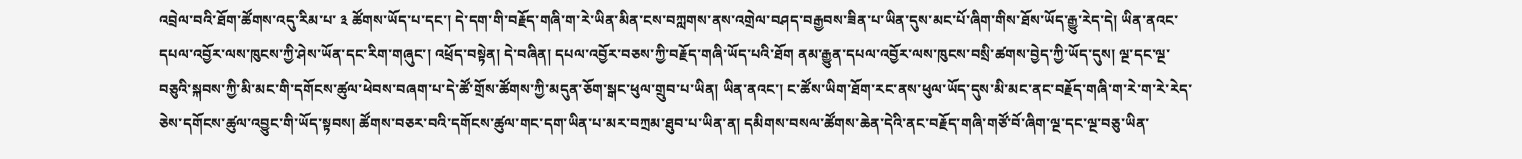འབྲེལ་བའི་ཐོག་ཚོགས་འདུ་རིམ་པ་ ༣ ཚོགས་ཡོད་པ་དང་། དེ་དག་གི་བརྗོད་གཞི་ག་རེ་ཡིན་མིན་ངས་བཀླགས་ནས་འགྲེལ་བཤད་བརྒྱབས་ཟིན་པ་ཡིན་དུས་མང་པོ་ཞིག་གིས་ཐོས་ཡོད་རྒྱུ་རེད་དེ། ཡིན་ནའང་དཔལ་འབྱོར་ལས་ཁུངས་ཀྱི་ཤེས་ཡོན་དང་རིག་གཞུང་། འཕྲོད་བསྟེན། དེ་བཞིན། དཔལ་འབྱོར་བཅས་ཀྱི་བརྗོད་གཞི་ཡོད་པའི་ཐོག ནམ་རྒྱུན་དཔལ་འབྱོར་ལས་ཁུངས་བསྲི་ཚགས་བྱེད་ཀྱི་ཡོད་དུས། ལྔ་དང་ལྔ་བཅུའི་སྐབས་ཀྱི་མི་མང་གི་དགོངས་ཚུལ་ཕེབས་བཞག་པ་དེ་ཚོ་གྲོས་ཚོགས་ཀྱི་མདུན་ཅོག་སྒང་ཕུལ་གྲུབ་པ་ཡིན། ཡིན་ནའང་། ང་ཚོས་ཡིག་ཐོག་རང་ནས་ཕུལ་ཡོད་དུས་མི་མང་ནང་བརྗོད་གཞི་ག་རེ་ག་རེ་རེད་ཅེས་དགོངས་ཚུལ་འབྱུང་གི་ཡོད་སྟབས། ཚོགས་བཅར་བའི་དགོངས་ཚུལ་གང་དག་ཡིན་པ་མར་བཀྲམ་ཐུབ་པ་ཡིན་ན། དམིགས་བསལ་ཚོགས་ཆེན་དེའི་ནང་བརྗོད་གཞི་གཙོ་བོ་ཞིག་ལྔ་དང་ལྔ་བཅུ་ཡིན་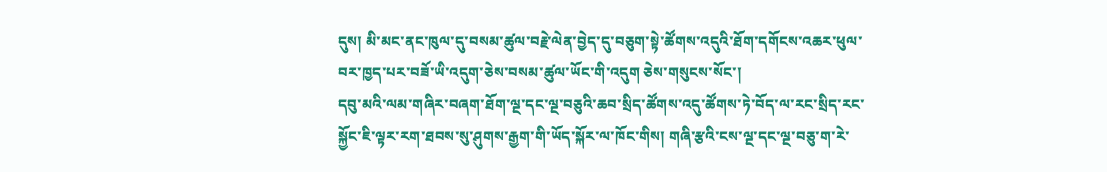དུས། མི་མང་ནང་ཁུལ་དུ་བསམ་ཚུལ་བརྗེ་ལེན་བྱེད་དུ་བཅུག་སྟེ་ཚོགས་འདུའི་ཐོག་དགོངས་འཆར་ཕུལ་བར་ཁྱད་པར་བཟོ་ཡི་འདུག་ཅེས་བསམ་ཚུལ་ཡོང་གི་འདུག ཅེས་གསུངས་སོང་།
དབུ་མའི་ལམ་གཞིར་བཞག་ཐོག་ལྔ་དང་ལྔ་བཅུའི་ཆབ་སྲིད་ཚོགས་འདུ་ཚོགས་ཏེ་བོད་ལ་རང་སྲིད་རང་སྐྱོང་ཇི་ལྟར་རག་ཐབས་སུ་ཤུགས་རྒྱག་གི་ཡོད་སྐོར་ལ་ཁོང་གིས། གཞི་རྩའི་ངས་ལྔ་དང་ལྔ་བཅུ་ག་རེ་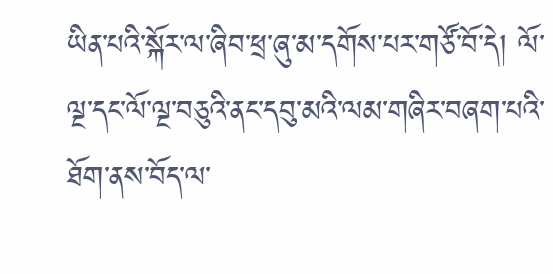ཡིན་པའི་སྐོར་ལ་ཞིབ་ཕྲ་ཞུ་མ་དགོས་པར་གཙོ་བོ་དེ། ལོ་ལྔ་དང་ལོ་ལྔ་བཅུའི་ནང་དབུ་མའི་ལམ་གཞིར་བཞག་པའི་ཐོག་ནས་བོད་ལ་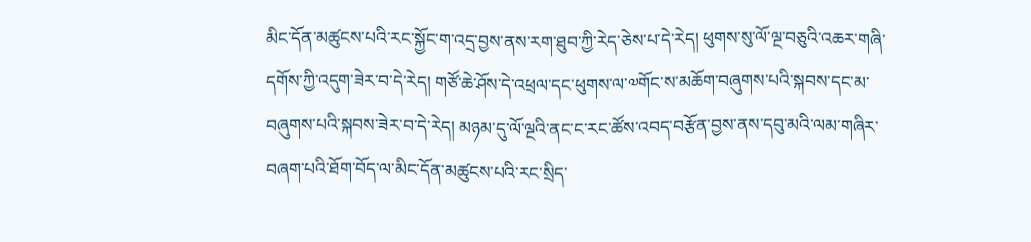མིང་དོན་མཚུངས་པའི་རང་སྐྱོང་ག་འདྲ་བྱས་ནས་རག་ཐུབ་ཀྱི་རེད་ཅེས་པ་དེ་རེད། ཕུགས་སུ་ལོ་ལྔ་བཅུའི་འཆར་གཞི་དགོས་ཀྱི་འདུག་ཟེར་བ་དེ་རེད། གཙོ་ཆེ་ཤོས་དེ་འཕྲལ་དང་ཕུགས་ལ་༧གོང་ས་མཆོག་བཞུགས་པའི་སྐབས་དང་མ་བཞུགས་པའི་སྐབས་ཟེར་བ་དེ་རེད། མཉམ་དུ་ལོ་ལྔའི་ནང་ང་རང་ཚོས་འབད་བརྩོན་བྱས་ནས་དབུ་མའི་ལམ་གཞིར་བཞག་པའི་ཐོག་བོད་ལ་མིང་དོན་མཚུངས་པའི་རང་སྲིད་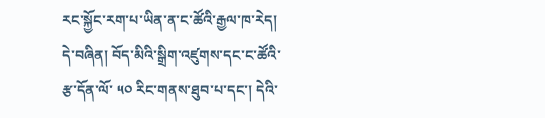རང་སྐྱོང་རག་པ་ཡིན་ན་ང་ཚོའི་རྒྱལ་ཁ་རེད། དེ་བཞིན། བོད་མིའི་སྒྲིག་འཛུགས་དང་ང་ཚོའི་རྩ་དོན་ལོ་ ༥༠ རིང་གནས་ཐུབ་པ་དང་། དེའི་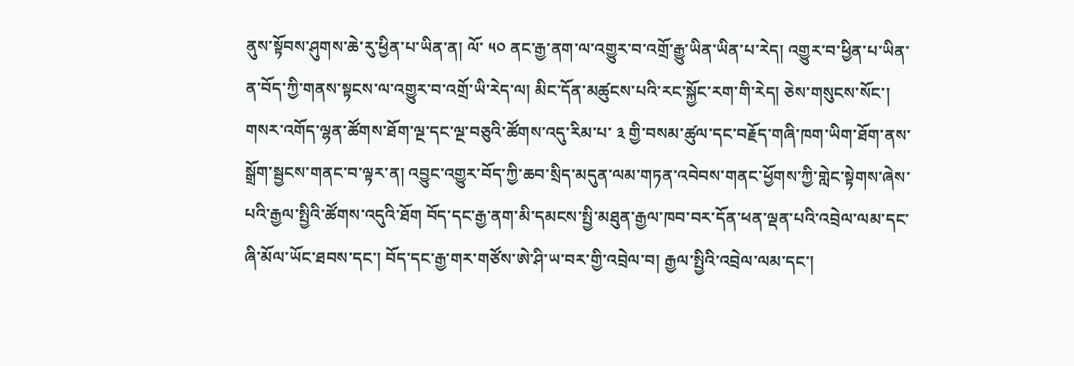ནུས་སྟོབས་ཤུགས་ཆེ་རུ་ཕྱིན་པ་ཡིན་ན། ལོ་ ༥༠ ནང་རྒྱ་ནག་ལ་འགྱུར་བ་འགྲོ་རྒྱུ་ཡིན་ཡིན་པ་རེད། འགྱུར་བ་ཕྱིན་པ་ཡིན་ན་བོད་ཀྱི་གནས་སྟངས་ལ་འགྱུར་བ་འགྲོ་ཡི་རེད་ལ། མིང་དོན་མཚུངས་པའི་རང་སྐྱོང་རག་གི་རེད། ཅེས་གསུངས་སོང་།
གསར་འགོད་ལྷན་ཚོགས་ཐོག་ལྔ་དང་ལྔ་བཅུའི་ཚོགས་འདུ་རིམ་པ་ ༣ གྱི་བསམ་ཚུལ་དང་བརྗོད་གཞི་ཁག་ཡིག་ཐོག་ནས་སྒྲོག་སྦྱངས་གནང་བ་ལྟར་ན། འབྱུང་འགྱུར་བོད་ཀྱི་ཆབ་སྲིད་མདུན་ལམ་གཏན་འབེབས་གནང་ཕྱོགས་ཀྱི་གླེང་སྟེགས་ཞེས་པའི་རྒྱལ་སྤྱིའི་ཚོགས་འདུའི་ཐོག བོད་དང་རྒྱ་ནག་མི་དམངས་སྤྱི་མཐུན་རྒྱལ་ཁབ་བར་དོན་ཕན་ལྡན་པའི་འབྲེལ་ལམ་དང་ཞི་མོལ་ཡོང་ཐབས་དང་། བོད་དང་རྒྱ་གར་གཙོས་ཨེ་ཤི་ཡ་བར་གྱི་འབྲེལ་བ། རྒྱལ་སྤྱིའི་འབྲེལ་ལམ་དང་།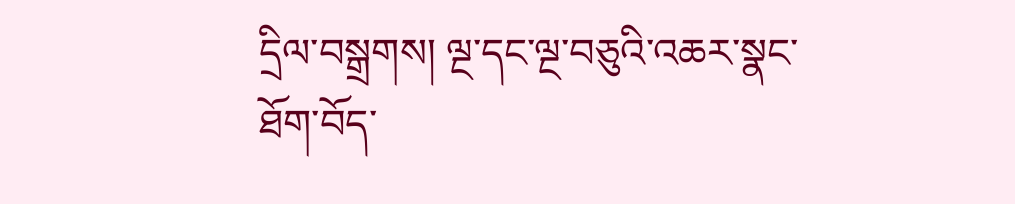དྲིལ་བསྒྲགས། ལྔ་དང་ལྔ་བཅུའི་འཆར་སྣང་ཐོག་བོད་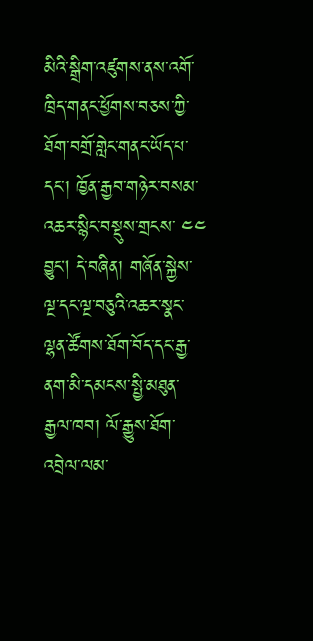མིའི་སྒྲིག་འཛུགས་ནས་འགོ་ཁྲིད་གནང་ཕྱོགས་བཅས་ཀྱི་ཐོག་བགྲོ་གླེང་གནང་ཡོད་པ་དང་། ཁྱོན་རྒྱབ་གཉེར་བསམ་འཆར་སྙིང་བསྡུས་གྲངས་ ༤༤ བྱུང། དེ་བཞིན། གཞོན་སྐྱེས་ལྔ་དང་ལྔ་བཅུའི་འཆར་སྣང་ལྷན་ཚོགས་ཐོག་བོད་དང་རྒྱ་ནག་མི་དམངས་སྤྱི་མཐུན་རྒྱལ་ཁབ། ལོ་རྒྱུས་ཐོག་འབྲེལ་ལམ་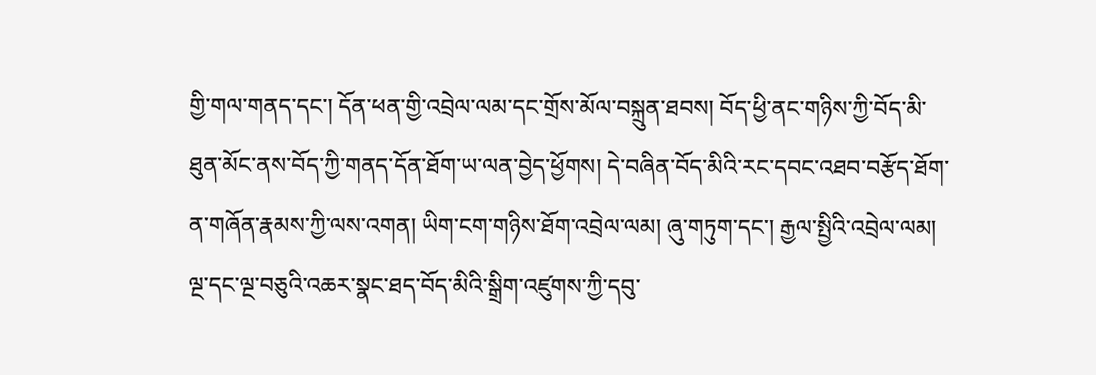གྱི་གལ་གནད་དང་། དོན་ཕན་གྱི་འབྲེལ་ལམ་དང་གྲོས་མོལ་བསྐྲུན་ཐབས། བོད་ཕྱི་ནང་གཉིས་ཀྱི་བོད་མི་ཐུན་མོང་ནས་བོད་ཀྱི་གནད་དོན་ཐོག་ཡ་ལན་བྱེད་ཕྱོགས། དེ་བཞིན་བོད་མིའི་རང་དབང་འཐབ་བརྩོད་ཐོག་ན་གཞོན་རྣམས་ཀྱི་ལས་འགན། ཡིག་ངག་གཉིས་ཐོག་འབྲེལ་ལམ། ཞུ་གཏུག་དང་། རྒྱལ་སྤྱིའི་འབྲེལ་ལམ། ལྔ་དང་ལྔ་བཅུའི་འཆར་སྣང་ཐད་བོད་མིའི་སྒྲིག་འཛུགས་ཀྱི་དབུ་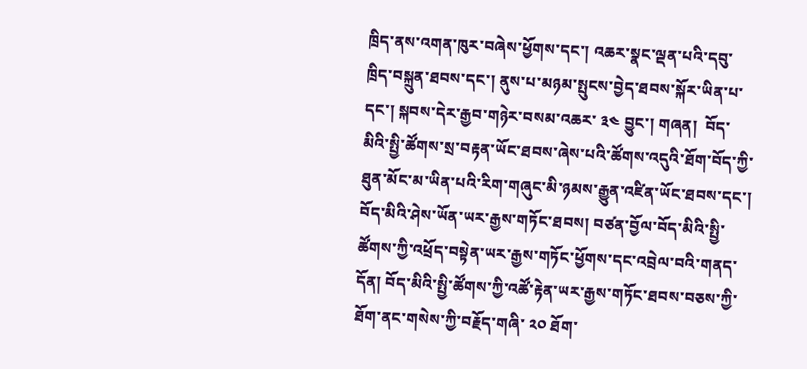ཁྲིད་ནས་འགན་ཁུར་བཞེས་ཕྱོགས་དང་། འཆར་སྣང་ལྡན་པའི་དབུ་ཁྲིད་བསྐྲུན་ཐབས་དང་། ནུས་པ་མཉམ་སྤུངས་བྱེད་ཐབས་སྐོར་ཡིན་པ་དང་། སྐབས་དེར་རྒྱབ་གཉེར་བསམ་འཆར་ ༣༤ བྱུང་། གཞན།  བོད་མིའི་སྤྱི་ཚོགས་སྲ་བརྟན་ཡོང་ཐབས་ཞེས་པའི་ཚོགས་འདུའི་ཐོག་བོད་ཀྱི་ཐུན་མོང་མ་ཡིན་པའི་རིག་གཞུང་མི་ཉམས་རྒྱུན་འཛིན་ཡོང་ཐབས་དང་། བོད་མིའི་ཤེས་ཡོན་ཡར་རྒྱས་གཏོང་ཐབས། བཙན་བྱོལ་བོད་མིའི་སྤྱི་ཚོགས་ཀྱི་འཕྲོད་བསྟེན་ཡར་རྒྱས་གཏོང་ཕྱོགས་དང་འབྲེལ་བའི་གནད་དོན། བོད་མིའི་སྤྱི་ཚོགས་ཀྱི་འཚོ་རྟེན་ཡར་རྒྱས་གཏོང་ཐབས་བཅས་ཀྱི་ཐོག་ནང་གསེས་ཀྱི་བརྗོད་གཞི་ ༢༠ ཐོག་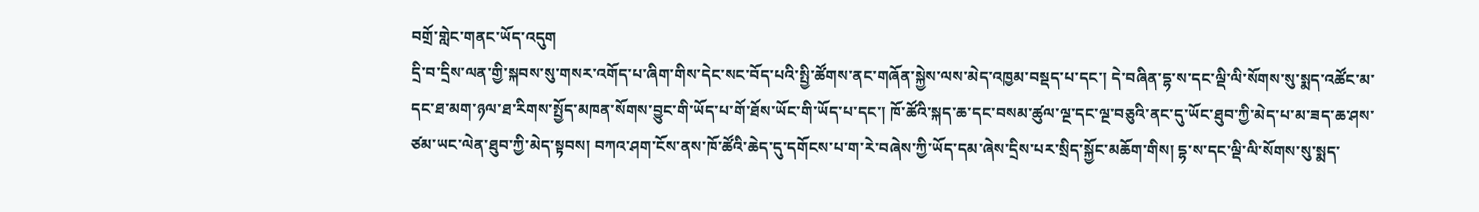བགྲོ་གླེང་གནང་ཡོད་འདུག
དྲི་བ་དྲིས་ལན་གྱི་སྐབས་སུ་གསར་འགོད་པ་ཞིག་གིས་དེང་སང་བོད་པའི་སྤྱི་ཚོགས་ནང་གཞོན་སྐྱེས་ལས་མེད་འཁྱམ་བསྡད་པ་དང་། དེ་བཞིན་དྷ་ས་དང་ལྡི་ལི་སོགས་སུ་སྨད་འཚོང་མ་དང་ཐ་མག་ཉལ་ཐ་རིགས་སྤྱོད་མཁན་སོགས་བྱུང་གི་ཡོད་པ་གོ་ཐོས་ཡོང་གི་ཡོད་པ་དང་། ཁོ་ཚོའི་སྐད་ཆ་དང་བསམ་ཚུལ་ལྔ་དང་ལྔ་བཅུའི་ནང་དུ་ཡོང་ཐུབ་ཀྱི་མེད་པ་མ་ཟད་ཆ་ཤས་ཙམ་ཡང་ལེན་ཐུབ་ཀྱི་མེད་སྟབས། བཀའ་ཤག་ངོས་ནས་ཁོ་ཚོའི་ཆེད་དུ་དགོངས་པ་ག་རེ་བཞེས་ཀྱི་ཡོད་དམ་ཞེས་དྲིས་པར་སྲིད་སྐྱོང་མཆོག་གིས། དྷ་ས་དང་ལྡི་ལི་སོགས་སུ་སྨད་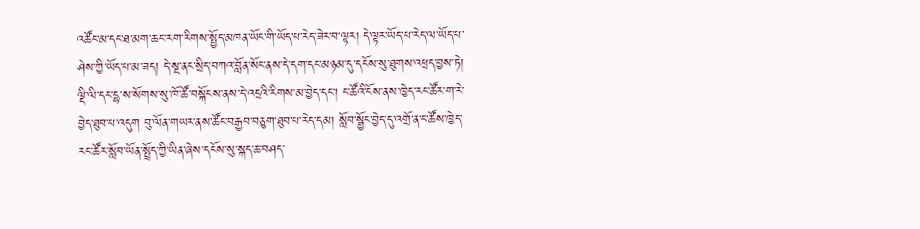འཚོང་མ་དང་ཐ་མག་ཆང་རག་རིགས་སྤྱོད་མཁན་ཡོང་གི་ཡོད་པ་རེད་ཟེར་བ་ལྟར། དེ་ལྟར་ཡོད་པ་རེད་ལ་ཡོད་པ་ཤེས་ཀྱི་ཡོད་པ་མ་ཟད། དེ་སྔ་ནང་སྲིད་བཀའ་བློན་སོང་ནས་དེ་དག་དང་མཉམ་དུ་དངོས་སུ་ཐུགས་འཕྲད་བྱས་ཏེ། ལྡི་ལི་དང་དྷ་ས་སོགས་སུ་ཁོ་ཚོ་བསྐོངས་ནས་དེ་འདྲའི་རིགས་མ་བྱེད་དང་། ང་ཚོའི་ངོས་ནས་ཁྱེད་རང་ཚོར་ག་རེ་བྱེད་ཐུབ་པ་འདུག བུ་ལོན་གཡར་ནས་ཚོང་བརྒྱབ་བཅུག་ཐུབ་པ་རེད་དམ། སློབ་སྦྱོང་བྱེད་དུ་འགྲོ་ན་ང་ཚོས་ཁྱེད་རང་ཚོར་སློབ་ཡོན་སྤྲོད་ཀྱི་ཡིན་ཞེས་དངོས་སུ་སྐད་ཆ་བཤད་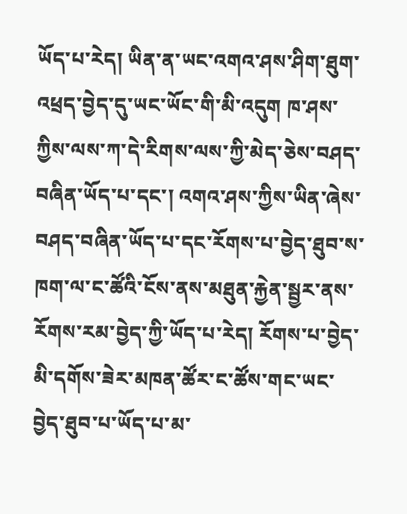ཡོད་པ་རེད། ཡིན་ན་ཡང་འགའ་ཤས་ཤིག་ཐུག་འཕྲད་བྱེད་དུ་ཡང་ཡོང་གི་མི་འདུག ཁ་ཤས་ཀྱིས་ལས་ཀ་དེ་རིགས་ལས་ཀྱི་མེད་ཅེས་བཤད་བཞིན་ཡོད་པ་དང་། འགའ་ཤས་ཀྱིས་ཡིན་ཞེས་བཤད་བཞིན་ཡོད་པ་དང་རོགས་པ་བྱེད་ཐུབ་ས་ཁག་ལ་ང་ཚོའི་ངོས་ནས་མཐུན་རྐྱེན་སྦྱར་ནས་རོགས་རམ་བྱེད་ཀྱི་ཡོད་པ་རེད། རོགས་པ་བྱེད་མི་དགོས་ཟེར་མཁན་ཚོར་ང་ཚོས་གང་ཡང་བྱེད་ཐུབ་པ་ཡོད་པ་མ་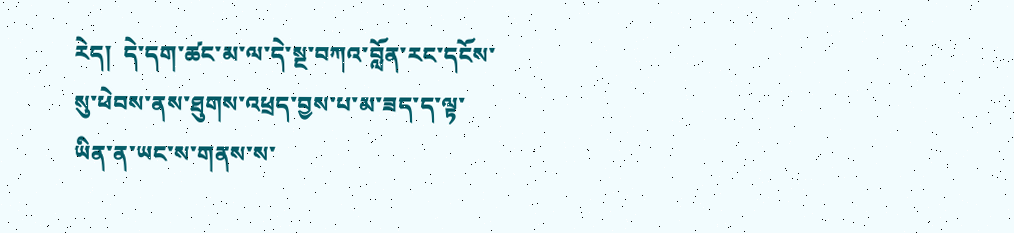རེད།  དེ་དག་ཚང་མ་ལ་དེ་སྔ་བཀའ་བློན་རང་དངོས་སུ་ཕེབས་ནས་ཐུགས་འཕྲད་བྱས་པ་མ་ཟད་ད་ལྟ་ཡིན་ན་ཡང་ས་གནས་ས་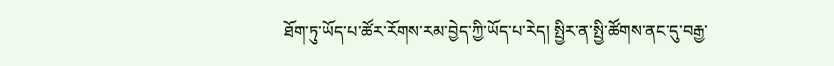ཐོག་ཏུ་ཡོད་པ་ཚོར་རོགས་རམ་བྱེད་ཀྱི་ཡོད་པ་རེད། སྤྱིར་ན་སྤྱི་ཚོགས་ནང་དུ་བརྒྱ་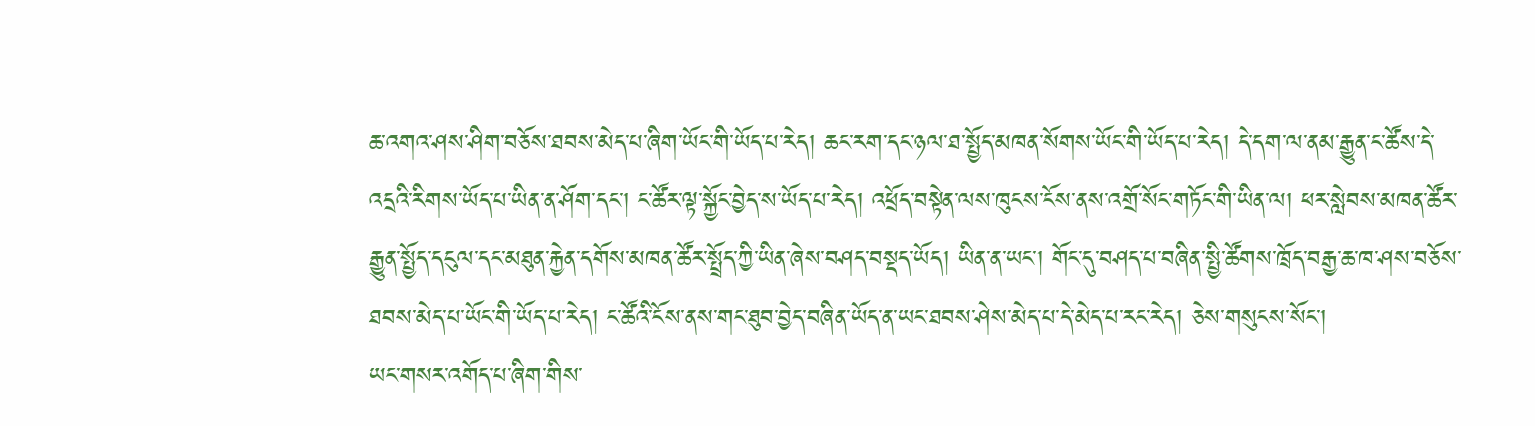ཆ་འགའ་ཤས་ཤིག་བཅོས་ཐབས་མེད་པ་ཞིག་ཡོང་གི་ཡོད་པ་རེད། ཆང་རག་དང་ཉལ་ཐ་སྤྱོད་མཁན་སོགས་ཡོང་གི་ཡོད་པ་རེད། དེ་དག་ལ་ནམ་རྒྱུན་ང་ཚོས་དེ་འདྲའི་རིགས་ཡོད་པ་ཡིན་ན་ཤོག་དང་། ང་ཚོར་ལྟ་སྐྱོང་བྱེད་ས་ཡོད་པ་རེད། འཕྲོད་བསྟེན་ལས་ཁུངས་ངོས་ནས་འགྲོ་སོང་གཏོང་གི་ཡིན་ལ། ཕར་སླེབས་མཁན་ཚོར་རྒྱུན་སྤྱོད་དངུལ་དང་མཐུན་རྐྱེན་དགོས་མཁན་ཚོར་སྤྲོད་ཀྱི་ཡིན་ཞེས་བཤད་བསྡད་ཡོད། ཡིན་ན་ཡང་། གོང་དུ་བཤད་པ་བཞིན་སྤྱི་ཚོགས་ཁྲོད་བརྒྱ་ཆ་ཁ་ཤས་བཅོས་ཐབས་མེད་པ་ཡོང་གི་ཡོད་པ་རེད། ང་ཚོའི་ངོས་ནས་གང་ཐུབ་བྱེད་བཞིན་ཡོད་ན་ཡང་ཐབས་ཤེས་མེད་པ་དེ་མེད་པ་རང་རེད། ཅེས་གསུངས་སོང་།
ཡང་གསར་འགོད་པ་ཞིག་གིས་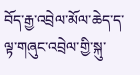བོད་རྒྱ་འབྲེལ་མོལ་ཆེད་ད་ལྟ་གཞུང་འབྲེལ་གྱི་སྐུ་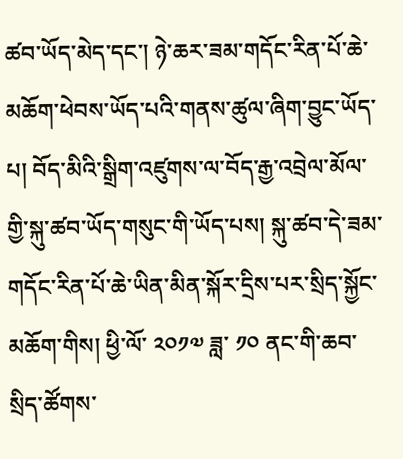ཚབ་ཡོད་མེད་དང་། ཉེ་ཆར་ཟམ་གདོང་རིན་པོ་ཆེ་མཆོག་ཕེབས་ཡོད་པའི་གནས་ཚུལ་ཞིག་བྱུང་ཡོད་པ། བོད་མིའི་སྒྲིག་འཛུགས་ལ་བོད་རྒྱ་འབྲེལ་མོལ་གྱི་སྐུ་ཚབ་ཡོད་གསུང་གི་ཡོད་པས། སྐུ་ཚབ་དེ་ཟམ་གདོང་རིན་པོ་ཆེ་ཡིན་མིན་སྐོར་དྲིས་པར་སྲིད་སྐྱོང་མཆོག་གིས། ཕྱི་ལོ་ ༢༠༡༧ ཟླ་ ༡༠ ནང་གི་ཆབ་སྲིད་ཚོགས་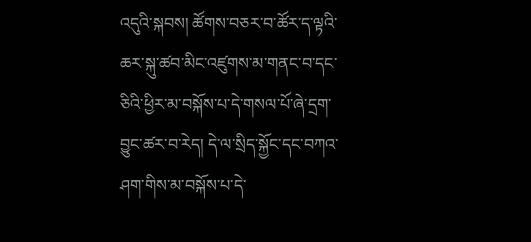འདུའི་སྐབས། ཚོགས་བཅར་བ་ཚོར་ད་ལྟའི་ཆར་སྐུ་ཚབ་མིང་འཛུགས་མ་གནང་བ་དང་ཅིའི་ཕྱིར་མ་བསྐོས་པ་དེ་གསལ་པོ་ཞེ་དྲག་བྱུང་ཚར་བ་རེད། དེ་ལ་སྲིད་སྐྱོང་དང་བཀའ་ཤག་གིས་མ་བསྐོས་པ་དེ་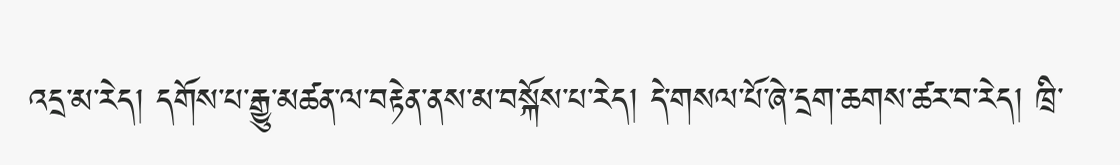འདྲ་མ་རེད། དགོས་པ་རྒྱུ་མཚན་ལ་བརྟེན་ནས་མ་བསྐོས་པ་རེད། དེ་གསལ་པོ་ཞེ་དྲག་ཆགས་ཚར་བ་རེད། ཁྲི་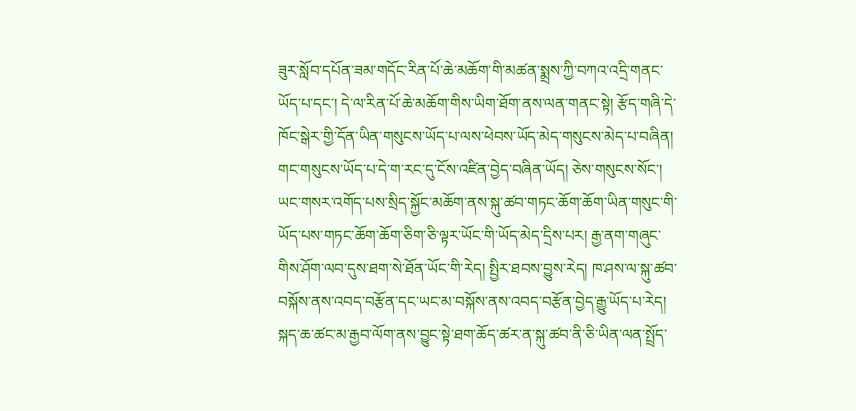ཟུར་སློབ་དཔོན་ཟམ་གདོང་རིན་པོ་ཆེ་མཆོག་གི་མཚན་སྨྲས་ཀྱི་བཀའ་འདྲི་གནང་ཡོད་པ་དང་། དེ་ལ་རིན་པོ་ཆེ་མཆོག་གིས་ཡིག་ཐོག་ནས་ལན་གནང་སྟེ། རྩོད་གཞི་དེ་ཁོང་སྒེར་གྱི་དོན་ཡིན་གསུངས་ཡོད་པ་ལས་ཕེབས་ཡོད་མེད་གསུངས་མེད་པ་བཞིན། གང་གསུངས་ཡོད་པ་དེ་ག་རང་དུ་ངོས་འཛིན་བྱེད་བཞིན་ཡོད། ཅེས་གསུངས་སོང་།
ཡང་གསར་འགོད་པས་སྲིད་སྐྱོང་མཆོག་ནས་སྐུ་ཚབ་གཏང་ཆོག་ཆོག་ཡིན་གསུང་གི་ཡོད་པས་གཏང་ཆོག་ཆོག་ཅིག་ཅི་ལྟར་ཡོང་གི་ཡོད་མེད་དྲིས་པར། རྒྱ་ནག་གཞུང་གིས་ཤོག་ལབ་དུས་ཐག་སེ་ཐོན་ཡོང་གི་རེད། སྤྱིར་ཐབས་བྱུས་རེད། ཁ་ཤས་ལ་སྐུ་ཚབ་བསྐོས་ནས་འབད་བརྩོན་དང་ཡང་མ་བསྐོས་ནས་འབད་བརྩོན་བྱེད་རྒྱུ་ཡོད་པ་རེད། སྐད་ཆ་ཚང་མ་རྒྱབ་ལོག་ནས་བྱུང་སྟེ་ཐག་ཆོད་ཚར་ན་སྐུ་ཚབ་ནི་ཅི་ཡིན་ལན་སྤྲོད་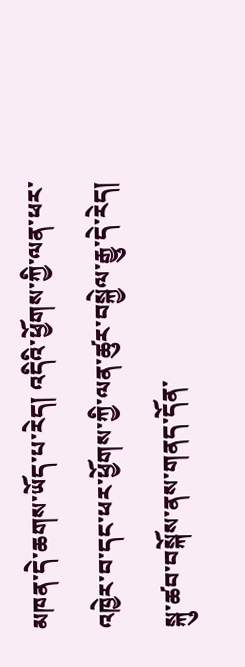མཁན་དེ་ཆགས་ཡོད་པ་རེད། འདིའི་ཕྱོགས་ཀྱི་ལན་ཕར་འཁྱེར་བ་དང་ཕར་ཕྱོགས་ཀྱི་ལན་ཚུར་བསྐྱེལ་རྒྱུ་དེ་རེད། སྐུ་ཚབ་བསྐོས་ནས་གནད་དོན་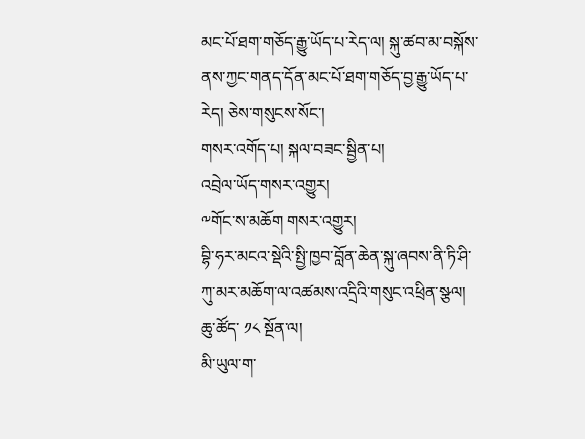མང་པོ་ཐག་གཅོད་རྒྱུ་ཡོད་པ་རེད་ལ། སྐུ་ཚབ་མ་བསྐོས་ནས་ཀྱང་གནད་དོན་མང་པོ་ཐག་གཅོད་བྱ་རྒྱུ་ཡོད་པ་རེད། ཅེས་གསུངས་སོང་།
གསར་འགོད་པ། སྐལ་བཟང་སྦྱིན་པ།
འབྲེལ་ཡོད་གསར་འགྱུར།
༸གོང་ས་མཆོག གསར་འགྱུར།
བྷི་ཧར་མངའ་སྡེའི་སྤྱི་ཁྱབ་བློན་ཆེན་སྐུ་ཞབས་ནི་ཏི་ཤི་ཀུ་མར་མཆོག་ལ་འཚམས་འདྲིའི་གསུང་འཕྲིན་སྩལ།
ཆུ་ཚོད་ ༡༨ སྔོན་ལ།
མི་ཡུལ་ག་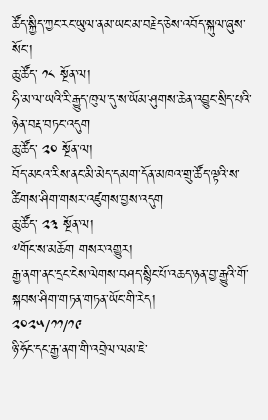ཚོད་སྐྱིད་ཀྱང་རང་ཡུལ་ནམ་ཡང་མ་བརྗེད་ཅེས་འབོད་སྐུལ་ཞུས་སོང་།
ཆུ་ཚོད་ ༡༨ སྔོན་ལ།
ཧི་མ་ལ་ཡའི་རི་རྒྱུད་ཁུལ་དུ་ས་ཡོམ་ཤུགས་ཆེན་འབྱུང་སྲིད་པའི་ཉེན་བརྡ་བཏང་འདུག
ཆུ་ཚོད་ ༢༠ སྔོན་ལ།
བོད་མངའ་རིས་ནང་མི་མེད་དམག་དོན་མཁའ་གྲུ་ཚོད་ལྟའི་ས་ཚིགས་ཤིག་གསར་འཛུགས་བྱས་འདུག
ཆུ་ཚོད་ ༢༣ སྔོན་ལ།
༸གོང་ས་མཆོག གསར་འགྱུར།
རྒྱ་ནག་ནང་དྲང་ངེས་ལེགས་བཤད་སྙིང་པོ་འཆད་ཉན་བྱ་རྒྱུའི་གོ་སྐབས་ཤིག་གཏན་གཏན་ཡོང་གི་རེད།
༢༠༢༥/༡༡/༡༩
ཉི་ཧོང་དང་རྒྱ་ནག་གི་འབྲེལ་ལམ་ཇེ་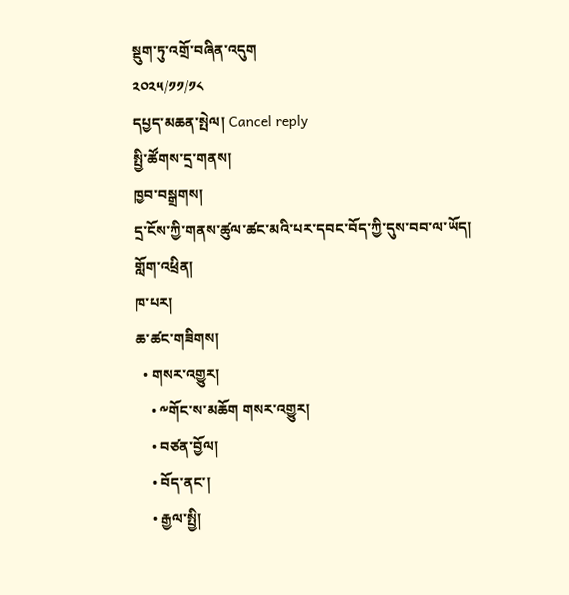སྡུག་ཏུ་འགྲོ་བཞིན་འདུག
༢༠༢༥/༡༡/༡༨
དཔྱད་མཆན་སྤེལ། Cancel reply
སྤྱི་ཚོགས་དྲ་གནས།
ཁྱབ་བསྒྲགས།
དྲ་ངོས་ཀྱི་གནས་ཚུལ་ཚང་མའི་པར་དབང་བོད་ཀྱི་དུས་བབ་ལ་ཡོད།
གློག་འཕྲིན།
ཁ་པར།
ཆ་ཚང་གཟིགས།
  • གསར་འགྱུར།
    • ༸གོང་ས་མཆོག གསར་འགྱུར།
    • བཙན་བྱོལ།
    • བོད་ནང་།
    • རྒྱལ་སྤྱི།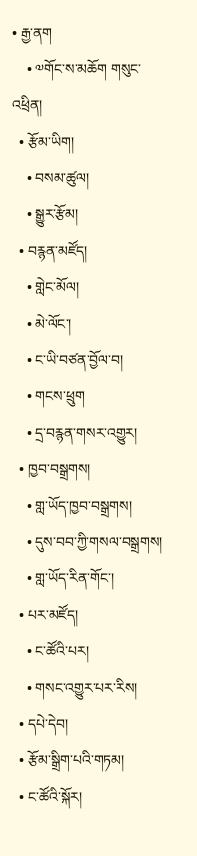• རྒྱ་ནག
    • ༧གོང་ས་མཆོག གསུང་འཕྲིན།
  • རྩོམ་ཡིག།
    • བསམ་ཚུལ།
    • སྒྱུར་རྩོམ།
  • བརྙན་མཛོད།
    • གླེང་མོལ།
    • མེ་ལོང་།
    • ང་ཡི་བཙན་བྱོལ་བ།
    • གངས་ཕྲུག
    • དྲ་བརྙན་གསར་འགྱུར།
  • ཁྱབ་བསྒྲགས།
    • གླ་ཡོད་ཁྱབ་བསྒྲགས།
    • དུས་བབ་ཀྱི་གསལ་བསྒྲགས།
    • གླ་ཡོད་རིན་གོང་།
  • པར་མཛོད།
    • ང་ཚོའི་པར།
    • གསང་འགྱུར་པར་རིས།
  • དཔེ་དེབ།
  • རྩོམ་སྒྲིག་པའི་གཏམ།
  • ང་ཚོའི་སྐོར།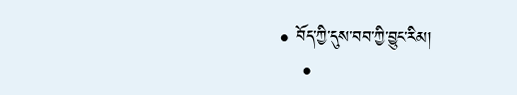• བོད་ཀྱི་དུས་བབ་ཀྱི་བྱུང་རིམ།
    •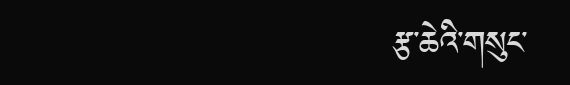རྩ་ཆེའི་གསུང་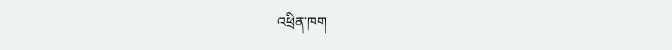འཕྲིན་ཁག